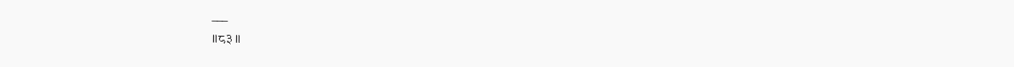___
॥८३॥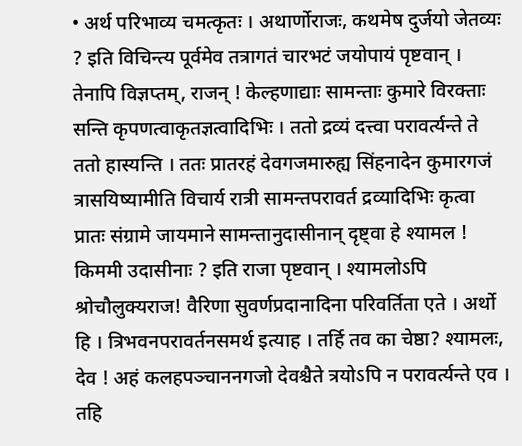• अर्थ परिभाव्य चमत्कृतः । अथार्णोराजः, कथमेष दुर्जयो जेतव्यः ? इति विचिन्त्य पूर्वमेव तत्रागतं चारभटं जयोपायं पृष्टवान् । तेनापि विज्ञप्तम्, राजन् ! केल्हणाद्याः सामन्ताः कुमारे विरक्ताः सन्ति कृपणत्वाकृतज्ञत्वादिभिः । ततो द्रव्यं दत्त्वा परावर्त्यन्ते ते ततो हास्यन्ति । ततः प्रातरहं देवगजमारुह्य सिंहनादेन कुमारगजं त्रासयिष्यामीति विचार्य रात्री सामन्तपरावर्त द्रव्यादिभिः कृत्वा प्रातः संग्रामे जायमाने सामन्तानुदासीनान् दृष्ट्वा हे श्यामल ! किममी उदासीनाः ? इति राजा पृष्टवान् । श्यामलोऽपि श्रोचौलुक्यराज! वैरिणा सुवर्णप्रदानादिना परिवर्तिता एते । अर्थो हि । त्रिभवनपरावर्तनसमर्थ इत्याह । तर्हि तव का चेष्ठा? श्यामलः, देव ! अहं कलहपञ्चाननगजो देवश्चैते त्रयोऽपि न परावर्त्यन्ते एव । तहि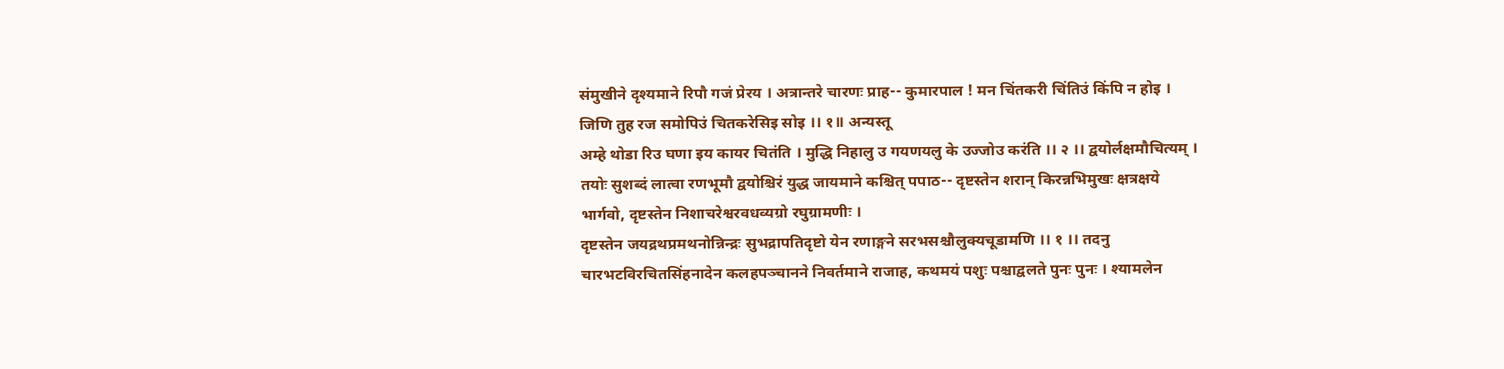संमुखीने दृश्यमाने रिपौ गजं प्रेरय । अत्रान्तरे चारणः प्राह-- कुमारपाल ! मन चिंतकरी चिंतिउं किंपि न होइ । जिणि तुह रज समोपिउं चितकरेसिइ सोइ ।। १॥ अन्यस्तू
अम्हे थोडा रिउ घणा इय कायर चितंति । मुद्धि निहालु उ गयणयलु के उज्जोउ करंति ।। २ ।। द्वयोर्लक्षमौचित्यम् । तयोः सुशब्दं लात्वा रणभूमौ द्वयोश्चिरं युद्ध जायमाने कश्चित् पपाठ-- दृष्टस्तेन शरान् किरन्नभिमुखः क्षत्रक्षये भार्गवो, दृष्टस्तेन निशाचरेश्वरवधव्यग्रो रघुग्रामणीः ।
दृष्टस्तेन जयद्रथप्रमथनोन्निन्द्रः सुभद्रापतिदृष्टो येन रणाङ्गने सरभसश्चौलुक्यचूडामणि ।। १ ।। तदनु चारभटविरचितसिंहनादेन कलहपञ्चानने निवर्तमाने राजाह, कथमयं पशुः पश्चाद्वलते पुनः पुनः । श्यामलेन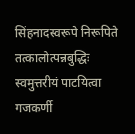सिंहनादस्वरूपे निरूपिते तत्कालोत्पन्नबुद्धिः स्वमुत्तरीयं पाटयित्वा गजकर्णी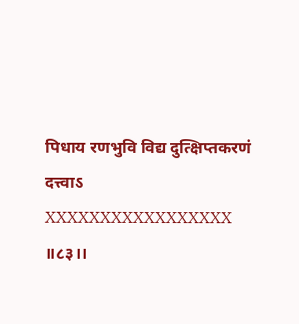पिधाय रणभुवि विद्य दुत्क्षिप्तकरणं दत्त्वाऽ
XXXXXXXXXXXXXXXXX
॥८३।।